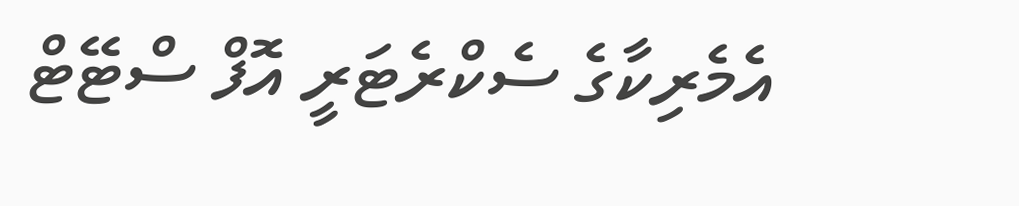އެމެރިކާގެ ސެކްރެޓަރީ އޮފް ސްޓޭޓް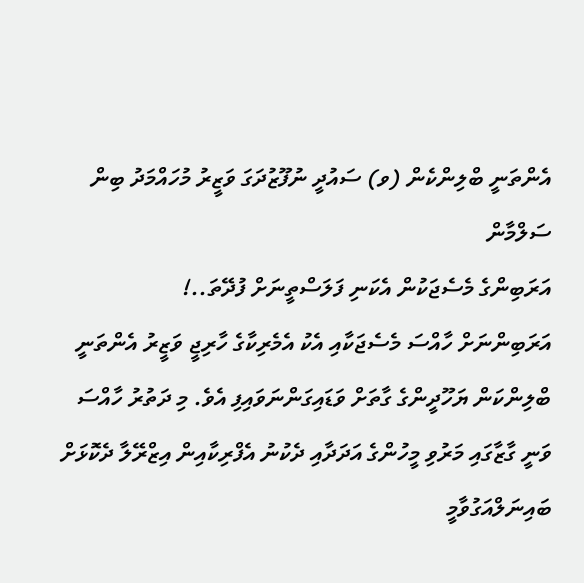އެންތަނީ ބްލިންކެން (ވ) ސައުދީ ނުފޫޒުދަގަ ވަޒީރު މުހައްމަދު ބިން ސަލްމާން
އަރަބިންގެ މެސެޖަކުން އެކަނި ފަލަސްތީނަށް ފުދޭތަ..!
އަރަބިންނަށް ހާއްސަ މެސެޖަކާއި އެކު އެމެރިކާގެ ހާރިޖީ ވަޒީރު އެންތަނީ ބްލިންކަން ޔަހޫދީންގެ ގާތަށް ވަޑައިގަންނަވައިފި އެވެ. މި ދަތުރު ހާއްސަ ވަނީ ގާޒާގައި މަރުވި މީހުންގެ އަދަދާއި ދެކުނު އެފްރިކާއިން އިޒްރޭލާ ދެކޮޅަށް ބައިނަލްއަގުވާމީ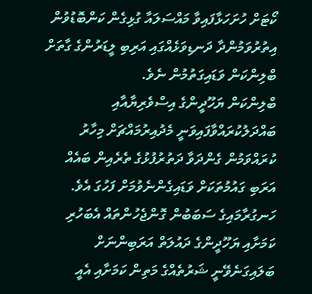ކޯޓަށް ހުށަހަޅާފައިވާ މައްސަލައާ ގުޅިގެން ކަންބޮޑުވުން އިތުރުވަމުންދާ ދަނޑިވަޅެއްގައި އަރިބި ލީޑަރުންގެ ގާތަށް ބްލިންކަން ވަޑައިގަތުމުން ނެވެ.
ބްލިންކަން ޔަހޫދީންގެ އިސްވެރިޔާއާއި ބައްދަލުކުރައްވާފައިވަނީ މެދުއިރުމައްޗަށް މިހާރު ކުރައްވަމުން ގެންދަވާ ދަތުރުފުޅުގެ ތެރެއިން ބައެއް އަރަބި ގައުމުތަކަށް ވަޑައިގެންނެވުމަށް ފަހުގަ އެވެ.
ހަނގުރާމައިގެ ސަބަބުން ގޮންޖެހުންތައް އެބަހުރި ކަމަށާއި ޔަހޫދީންގެ ދައުލަތް އަރަބިންނަށް ބަލައިގަނެވޭނީ ޝަރުތެއްގެ މަތިން ކަމަށާއި އެއީ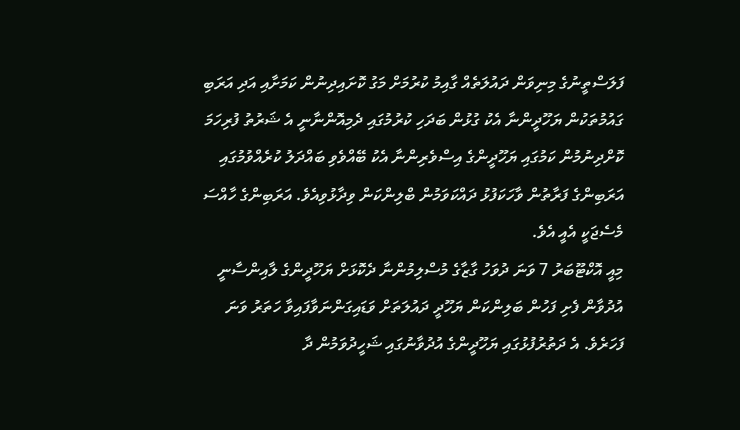ފަލަސްތީނުގެ މިނިވަން ދައުލަތެއް ގާއިމު ކުރުމަށް މަގު ކޮށައިދިނުން ކަމަށާއި އަދި އަރަބި ގައުމުތަކުން ޔަހޫދީންނާ އެކު ގުޅުން ބަދަހި ކުރުމުގައި ދެމިއޮންނާނީ އެ ޝަރުތު ފުރިހަމަ ކޮށްދިނުމުން ކަމުގައި ޔަހޫދީންގެ އިސްވެރިންނާ އެކު ބޭއްވެވި ބައްދަލު ކުރެއްވުމުގައި އަރަބިންގެ ފަރާތުން ވާހަކަފުޅު ދައްކަވަމުން ބްލިންކަން ވިދާޅުވިއެވެ. އަރަބިންގެ ހާއްސަ މެސެޖަކީ އެއީ އެވެ.
މިއީ އޮކްޓޫބަރު 7 ވަނަ ދުވަހު ގާޒާގެ މުސްލިމުންނާ ދެކޮޅަށް ޔަހޫދީންގެ ލާއިންސާނީ އުދުވާން ފެށި ފަހުން ބަލިންކަން ޔަހޫދީ ދައުލަތަށް ވަޑައިގަންނަވާފައިވާ ހަތަރު ވަނަ ފަހަރެވެ. އެ ދަތުރުފުޅުގައި ޔަހޫދީންގެ އުދުވާނުގައި ޝަހީދުވަމުން ދާ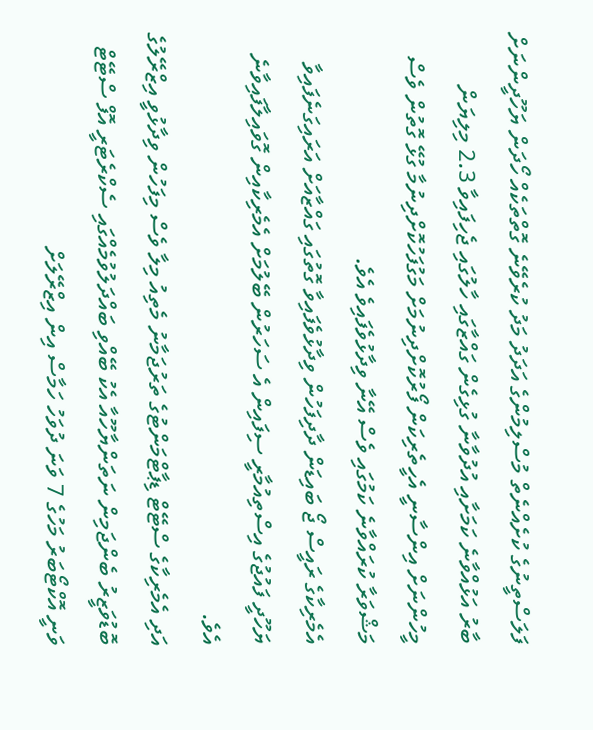ފަލަސްތީނުގެ ކުށެއްނެތް މުސްލިމުންގެ އަދަދު މަދު ކުރެވޭނެ ގޮތްތަކެއް ހޯދަން ޔަހޫދީންނަށް ބާރު އަޅުއްވާނެ ކަމަށާއި އުދުވާނާ ގުޅިގެން ގައްޒާގައި ހާލުގައި ޖެހިފައިވާ 2.3 މިލިޔަން މީހުންނަށް އިންސާނީ އެހީތެރިކަން ފޯރުކޮށްދިނުމަށް މަގުފަހުކޮށްދިނުމާ ގުޅޭ ގޮތުން ވެސް މަޝްވަރާ ކުރައްވާނެ ކަމުގައި ވެސް އޭނާ ވިދާޅުވެފައިވެ އެވެ.
އެމެރިކާގެ ރައީސް ޖޯ ބައިޑަން ދާދިފަހުން ވިދާޅުވެފައިވާ ގޮތުގައި ގައްޒާއަށް އަރައިގަނެފައިވާ ޔަހޫދީ ފައުޖުގެ އިސްތިއުމާރީ ސިފައިން އެ ސަހަރުން ބޭލުމަށް އެމެރިކާއިން ގޮވައިލާފައިވާނެ އެވެ.
އަދި އެމެރިކާގެ ސްޓޭޓް ޑިޕާޓްމަންޓުގެ ތަރުޖަމާނު މެތިއު މިލާ ވެސް މިފަހުން ވިދާޅުވީ އިޒްރޭލުގެ ބޮޑުވަޒީރު ބެންޖަމިން ނަތަންޔާހޫއާ އެކު ބޭއްވި ބައްދަލުވުމެއްގައި ސެކްރެޓަރީ އޮފް ސްޓޭޓް ވަނީ އޮކްޓޯބަރު މަހުގެ 7 ވަނަ ދުވަހު ހަމާސް އިން އިޒްރޭލަށް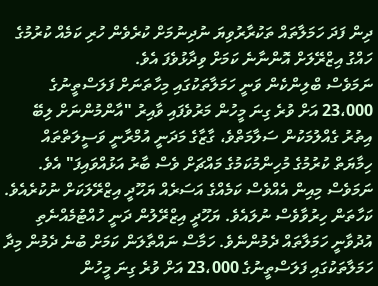ދިން ފަދަ ހަމަލާތައް ތަކުރާރުވިޔަ ނުދިނުމަށް ކުރެވެން ހުރި ކަމެއް ކުރުމުގެ ހައްގު އިޒްރޭލަށް އޮންނާނެ ކަމަށް ވިދާޅުވެފަ އެވެ.
ނަމަވެސް ބްލިންކެން ވަނީ ހަމަލާތަކުގައި މިހާތަނަށް ފަލަސްތީނުގެ 23،000 އަށް ވުރެ ގިނަ މީހުން މަރުވެފައި ވާއިރު "އާންމުންނަށް ލިބޭ އިތުރު ގެއްލުމަކުން ސަލާމަތްވެ، ގާޒާގެ މަދަނީ އުމްރާނީ ވަސީލަތްތައް ހިމާޔަތް ކުރުމުގެ މުހިންމުކަމުގެ މައްޗަށް ވެސް ބާރު އަޅުއްވައިފަ" އެވެ.
ނަމަވެސް މިއިން އެއްވެސް ކަމެއްގެ އަސަރެއް ޔަހޫދީ އިޒްރޭލަކަށް ނުކުރެއެވެ. ކަހާތަން ހިރުވާވެސް ނުލައެވެ. ޔަހޫދީ އިޒްރޭލުން ދަނީ ހުއްޓުމެއްނެތި އުދުވާނީ ހަމަލާތައް ދެމުންނެވެ. ހަމާސް ނައްތާލަން ކަމަށް ބުނެ ދެމުން މިދާ ހަމަލާތަކުގައި ފަލަސްތީނުގެ 23،000 އަށް ވުރެ ގިނަ މީހުން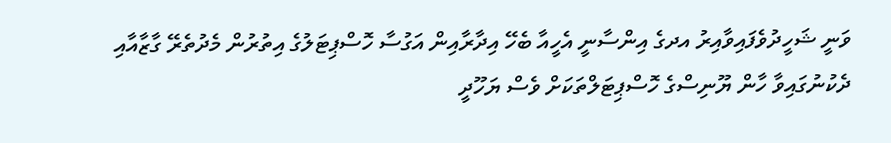ވަނީ ޝަހީދުވެފައިވާއިރު އދގެ އިންސާނީ އެހީއާ ބެހޭ އިދާރާއިން އަގުސާ ހޮސްޕިޓަލުގެ އިތުރުން މެދުތެރޭ ގާޒާއާއި ދެކުނުގައިވާ ހާން ޔޫނިސްގެ ހޮސްޕިޓަލްތަކަށް ވެސް ޔަހޫދީ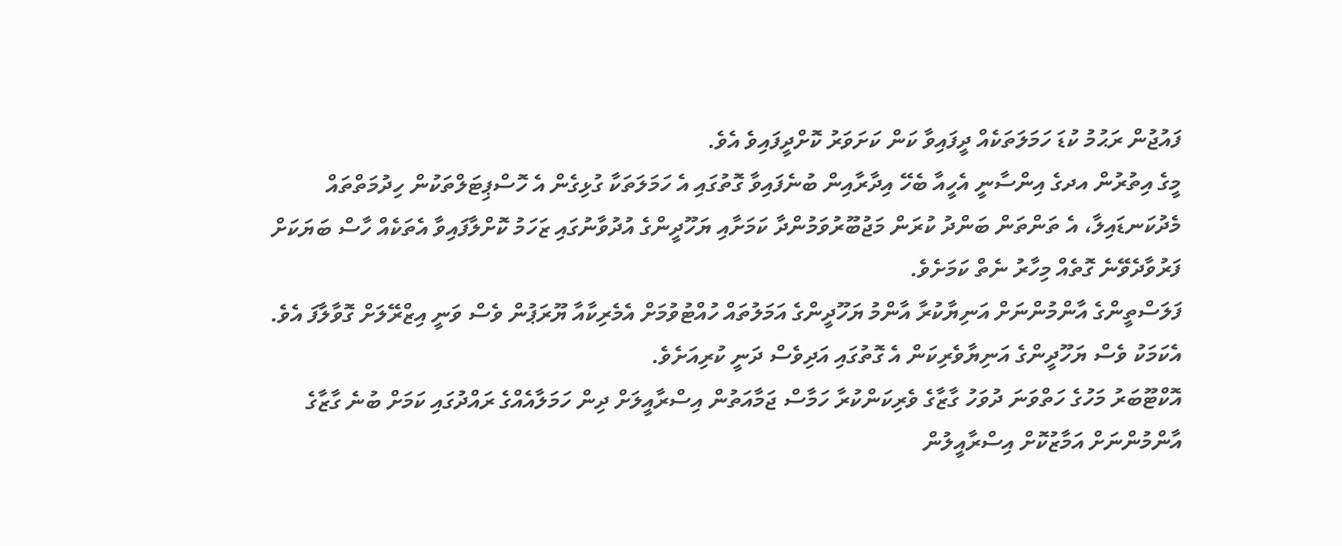ފައުޖުން ރަޙުމު ކުޑަ ހަމަލަތަކެއް ދީފައިވާ ކަން ކަށަވަރު ކޮށްދީފައިވެ އެވެ.
މީގެ އިތުރުން އދގެ އިންސާނީ އެހީއާ ބެހޭ އިދާރާއިން ބުނެފައިވާ ގޮތުގައި އެ ހަމަލަތަކާ ގުޅިގެން އެ ހޮސްޕިޓަލްތަކުން ހިދުމަތްތައް މެދުކަނޑައިލާ، އެ ތަންތަން ބަންދު ކުރަން މަޖުބޫރުވަމުންދާ ކަމަށާއި ޔަހޫދީންގެ އުދުވާނުގައި ޒަހަމު ކޮށްލާފައިވާ އެތަކެއް ހާސް ބަޔަކަށް ފަރުވާދެވޭނެ ގޮތެއް މިހާރު ނެތް ކަމަށެވެ.
ފަލަސްތީންގެ އާންމުންނަށް އަނިޔާކުރާ އާންމު ޔަހޫދީންގެ އަމަލުތައް ހުއްޓުވުމަށް އެމެރިކާއާ ޔޫރަޕުން ވެސް ވަނީ އިޒްރޭލަށް ގޮވާލާފަ އެވެ. އެކަމަކު ވެސް ޔަހޫދީންގެ އަނިޔާވެރިކަން އެ ގޮތުގައި އަދިވެސް ދަނީ ކުރިއަށެވެ.
އޮކްޓޫބަރު މަހުގެ ހަތްވަނަ ދުވަހު ގާޒާގެ ވެރިކަންކުރާ ހަމާސް ޖަމާއަތުން އިސްރާއީލަށް ދިން ހަމަލާއެއްގެ ރައްދުގައި ކަމަށް ބުނެ ގާޒާގެ އާންމުންނަށް އަމާޒުކޮށް އިސްރާއީލުން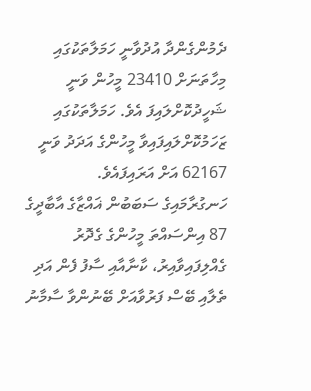ދެމުންގެންދާ އުދުވާނީ ހަމަލާތަކުގައި މިހާތަނަށް 23410 މީހުން ވަނީ ޝަހީދުކޮށްލައިފަ އެވެ. ހަމަލާތަކުގައި ޒަހަމުކޮށްލައިފައިވާ މީހުންގެ އަދަދު ވަނީ 62167 އަށް އަރައިފައެވެ.
ހަނގުރާމައިގެ ސަބަބުން ޣައްޒާގެ އާބާދީގެ 87 އިންސައްތަ މީހުންގެ ގެދޮރު ގެއްލިފައިވާއިރު، ކާނާއާއި ސާފު ފެން އަދި ތެލާއި ބޭސް ފަރުވާއަށް ބޭނުންވާ ސާމާނު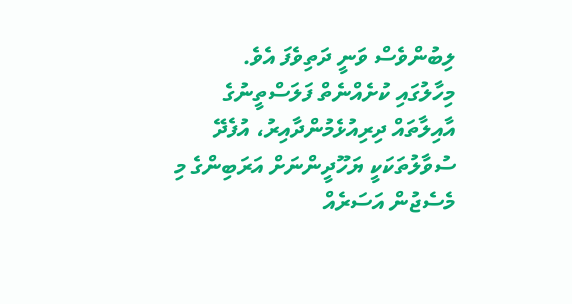ލިބުންވެސް ވަނީ ދަތިވެފަ އެވެ.
މިހާލުގައި ކުށެއްނެތް ފަލަސްތީނުގެ އާއިލާތައް ދިރިއުޅެމުންދާއިރު، އުފެދޭ ސުވާލުތަކަކީ ޔަހޫދީންނަށް އަރަބިންގެ މި މެސެޖުން އަސަރެއް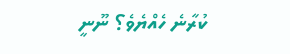ކުރާނެ ހެއްޔެވެ؟ ނޫނީ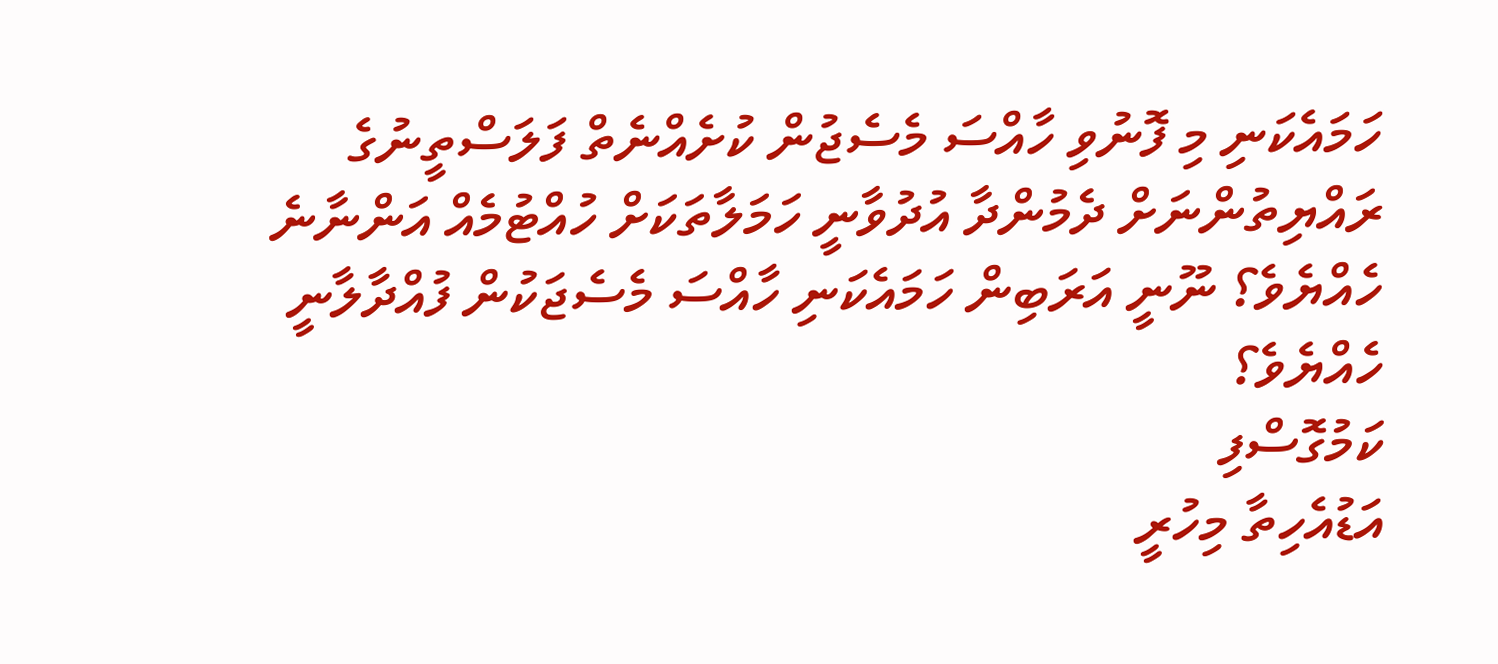ހަމައެކަނި މި ފޮނުވި ހާއްސަ މެސެޖުން ކުށެއްނެތް ފަލަސްތީނުގެ ރައްޔިތުންނަށް ދެމުންދާ އުދުވާނީ ހަމަލާތަކަށް ހުއްޓުމެއް އަންނާނެ ހެއްޔެވެ؟ ނޫނީ އަރަބިން ހަމައެކަނި ހާއްސަ މެސެޖަކުން ފުއްދާލާނީ ހެއްޔެވެ؟
ކަމުގޮސްފި
އަޑުއެހިތާ މިހުރީ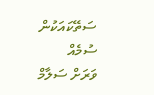ސަތޭކައަކުން ސުމެއް
ވަރަށް ސަލާމް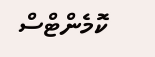ކޮމެންޓްސް